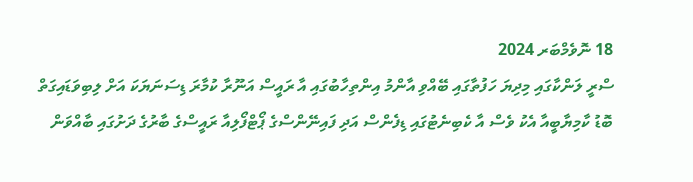18 ނޮވެމްބަރ 2024
ސްރީ ލަންކާގައި މިދިޔަ ހަފުތާގައި ބޭއްވި އާންމު އިންތިހާބުގައި އާ ރައީސް އަނޫރާ ކުމާރަ ޑިސަނަޔަކަ އަށް ލިބިވަޑައިގަތް ބޮޑު ކާމިޔާބީއާ އެކު ވެސް އާ ކެބިނެޓުގައި ޑިފެންސް އަދި ފައިނޭންސްގެ ޕޯޓްފޯލިއާ ރައީސްގެ ބާރުގެ ދަށުގައި ބާއްވަން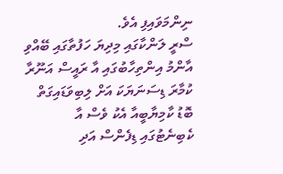ނިންމަވައިފި އެވެ.
ސްރީ ލަންކާގައި މިދިޔަ ހަފުތާގައި ބޭއްވި އާންމު އިންތިހާބުގައި އާ ރައީސް އަނޫރާ ކުމާރަ ޑިސަނަޔަކަ އަށް ލިބިވަޑައިގަތް ބޮޑު ކާމިޔާބީއާ އެކު ވެސް އާ ކެބިނެޓުގައި ޑިފެންސް އަދި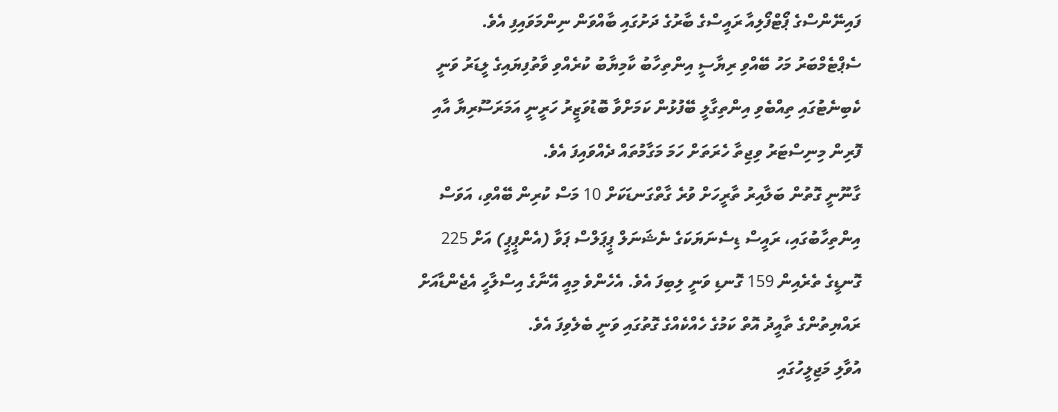ފައިނޭންސްގެ ޕޯޓްފޯލިއާ ރައީސްގެ ބާރުގެ ދަށުގައި ބާއްވަން ނިންމަވައިފި އެވެ.
ސެޕްޓެމްބަރު މަހު ބޭއްވި ރިޔާސީ އިންތިހާބު ކާމިޔާބު ކުރެއްވި ވާތުފިޔައިގެ ލީޑަރު ވަނީ ކެބިނެޓުގައި ތިއްބެވި އިންތިގާލީ ބޭފުޅުން ކަމަށްވާ ބޮޑުވަޒީރު ހަރީނީ އަމަރަސޫރިޔާ އާއި ފޮރިން މިނިސްޓަރު ވިޖިތާ ހެރަތަށް ހަމަ މަގާމުތައް ދެއްވައިފަ އެވެ.
ގާނޫނީ ގޮތުން ބަލާއިރު ތާރީހަށް ވުރެ ގާތްގަނޑަކަށް 10 މަސް ކުރިން ބޭއްވި، އަވަސް އިންތިހާބުގައި، ރައީސް ޑިސެނަޔަކަގެ ނެޝަނަލް ޕީޕަލްސް ޕަވާ (އެންޕީޕީ) އަށް 225 ގޮނޑީގެ ތެރެއިން 159 ގޮނޑި ވަނީ ލިބިފަ އެވެ. އެހެންވެ މިއީ އޭނާގެ އިސްލާހީ އެޖެންޑާއަށް ރައްޔިތުންގެ ތާއީދު އޮތް ކަމުގެ ހެއްކެއްގެ ގޮތުގައި ވަނީ ބެލެވިފަ އެވެ.
އުވާލި މަޖިލީހުގައި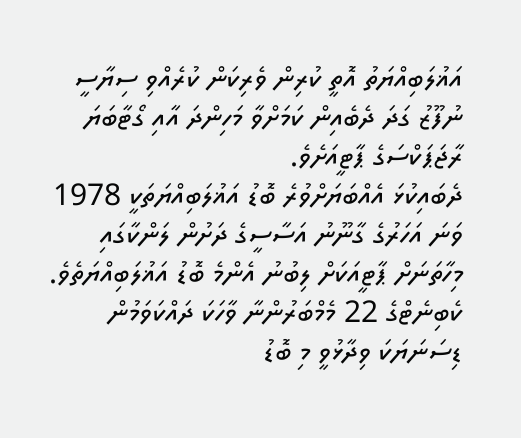އަޣުލަބިއްޔަތު އޮތީ ކުރިން ވެރިކަން ކުރެއްވި ސިޔާސީ ނުފޫޒު ގަދަ ދެބެއިން ކަމަށްވާ މަހިންދަ އާއި ގޯޓާބަޔަ ރާޖަޕަކްސަގެ ޕާޓީއަށެވެ.
ދެބައިކުޅަ އެއްބަޔަށްވުރެ ބޮޑު އަޣުލަބިއްޔަތަކީ 1978 ވަނަ އަހަރުގެ ގާނޫނު އަސާސީގެ ދަށުން ލަންކާގައި މިހާތަނަށް ޕާޓީއަކަށް ލިބުނު އެންމެ ބޮޑު އަޣުލަބިއްޔަތެވެ.
ކެބިނެޓްގެ 22 މެމްބަރުންނާ ވާހަކަ ދައްކަވަމުން ޑިސަނަޔަކަ ވިދާޅުވީ މި ބޮޑު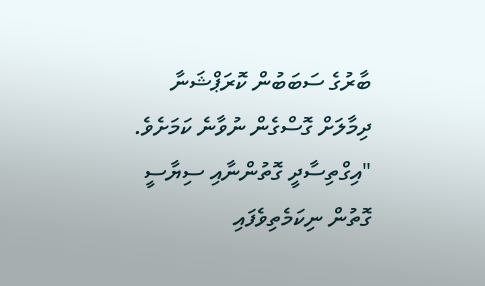ބާރުގެ ސަބަބުން ކޮރަޕްޝަނާ ދިމާލަށް ގޮސްގެން ނުވާނެ ކަމަށެވެ.
"އިގްތިސާދީ ގޮތުންނާއި ސިޔާސީ ގޮތުން ނިކަމެތިވެފައި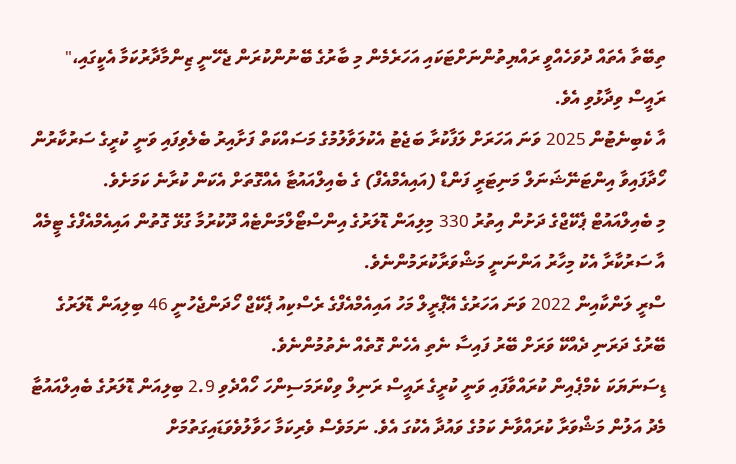ތިބޭތާ އެތައް ދުވަހެއްވީ ރައްޔިތުންނަށްޓަކައި އަހަރެމެން މި ބާރުގެ ބޭނުންކުރަން ޖެހޭނީ ޒިންމާދާރުކަމާ އެކީގައި،" ރައީސް ވިދާޅުވި އެވެ.
އާ ކެބިނެޓުން 2025 ވަނަ އަހަރަށް ލަފާކުރާ ބަޖެޓު އެކުލަވާލުމުގެ މަސައްކަތް ފަށާއިރު ބެލެވިފައި ވަނީ ކުރީގެ ސަރުކާރުން ހޯދާފައިވާ އިންޓަނޭޝަނަލް މަނިޓަރީ ފަންޑް (އައިއެމްއެފް) ގެ ބެއިލްއައުޓާ އެއްގޮތަށް އެކަން ކުރާނެ ކަމަށެވެ.
މި ބެއިލްއައުޓް ޕެކޭޖްގެ ދަށުން އިތުރު 330 މިލިއަން ޑޮލަރުގެ އިންސްޓޯލްމަންޓެއް ދޫކުރުމާ ގުޅޭ ގޮތުން އައިއެމްއެފްގެ ޓީމެއް އާ ސަރުކާރާ އެކު މިހާރު އަންނަނީ މަޝްވަރާކުރަމުންނެވެ.
ސްރީ ލަންކާއިން 2022 ވަނަ އަހަރުގެ އޭޕްރީލް މަހު އައިއެމްއެފްގެ ރެސްކިއު ޕެކޭޖް ހޯދަންޖެހުނީ 46 ބިލިއަން ޑޮލަރުގެ ބޭރުގެ ދަރަނި ދެއްކޭ ވަރަށް ބޭރު ފައިސާ ނެތި އެހެން ގޮތެއް ނެތުމުންނެވެ.
ޑިސަނަޔަކަ ކެމްޕެއިން ކުރައްވާފައި ވަނީ ކުރީގެ ރައީސް ރަނިލް ވިކްރަމަސިންހަ ހޯއްދެވި 2.9 ބިލިއަން ޑޮލަރުގެ ބެއިލްއައުޓާ މެދު އަލުން މަޝްވަރާ ކުރައްވާނެ ކަމުގެ ވައުދާ އެކުގަ އެވެ. ނަމަވެސް ވެރިކަމާ ހަވާލުވެވަޑައިގަތުމަށް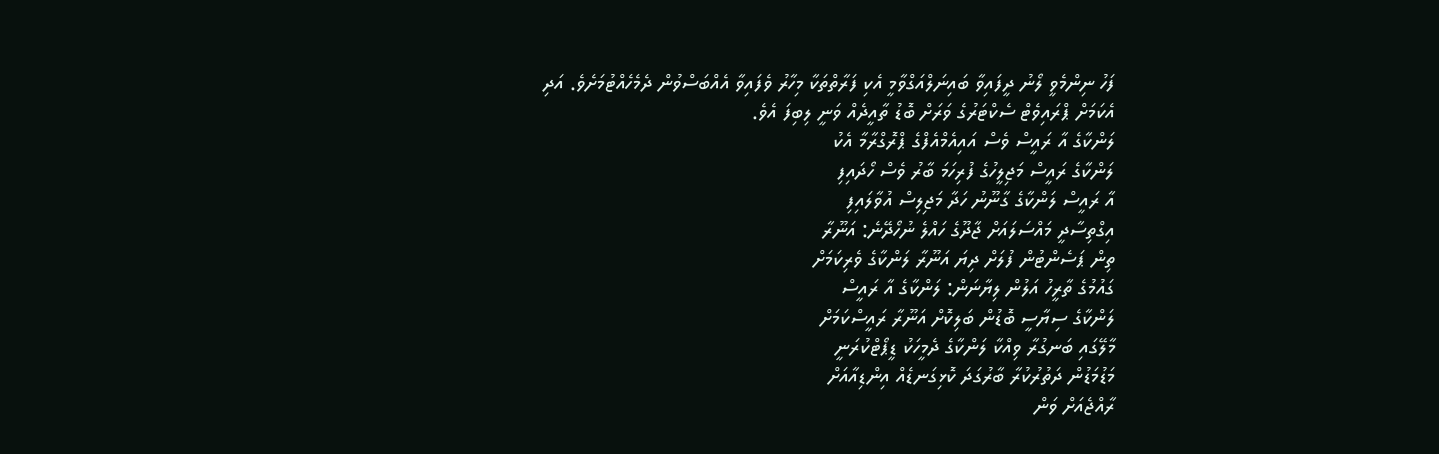ފަހު ނިންމެވީ ލޯނު ދީފައިވާ ބައިނަލްއަގްވާމީ އެކި ފަރާތްތަކާ މިހާރު ވެފައިވާ އެއްބަސްވުން ދެމެހެއްޓުމަށެވެ. އަދި އެކަމަށް ޕްރައިވެޓް ސެކްޓަރުގެ ވަރަށް ބޮޑު ތާއީދެއް ވަނީ ލިބިފަ އެވެ.
ލަންކާގެ އާ ރައީސް ވެސް އައިއެމްއެފްގެ ޕްރޮގްރާމާ އެކު
ލަންކާގެ ރައީސް މަޖިލީހުގެ ފުރިހަމަ ބާރު ވެސް ހޯދައިފި
އާ ރައީސް ލަންކާގެ ގާނޫނު ހަދާ މަޖިލިސް އުވާލައިފި
އިގްތިސާދީ މައްސަލައަށް ޖާދޫގެ ހައްލެ ނުހޯދޭނެ: އަނޫރާ
ތިން ޕަސެންޓުން ފުލަށް ދިޔަ އަނޫރާ ލަންކާގެ ވެރިކަމަށް
ގައުމުގެ ތާރީހު އަލުން ލިޔާނަން: ލަންކާގެ އާ ރައީސް
ލަންކާގެ ސިޔާސީ ބޮޑުން ބަލިކޮށް އަނޫރާ ރައީސްކަމަށް
މާލޭގައި ބަނގުރާ ވިއްކާ ލަންކާގެ ދެމީހަކު ޑީޕޯޓްކުރަނީ
މަޑުމަޑުން ދަތުރުކުރާ ބާރުގަދަ ކޮޅިގަނޑެއް އިންޑިއާއަށް
ރާއްޖެއަށް ވަން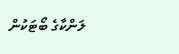ލަންކާގެ ބޯޓަކުން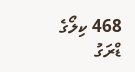468 ކިލޯގެ ޑްރަގު